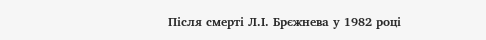Після смерті Л.І. Брєжнева у 1982 році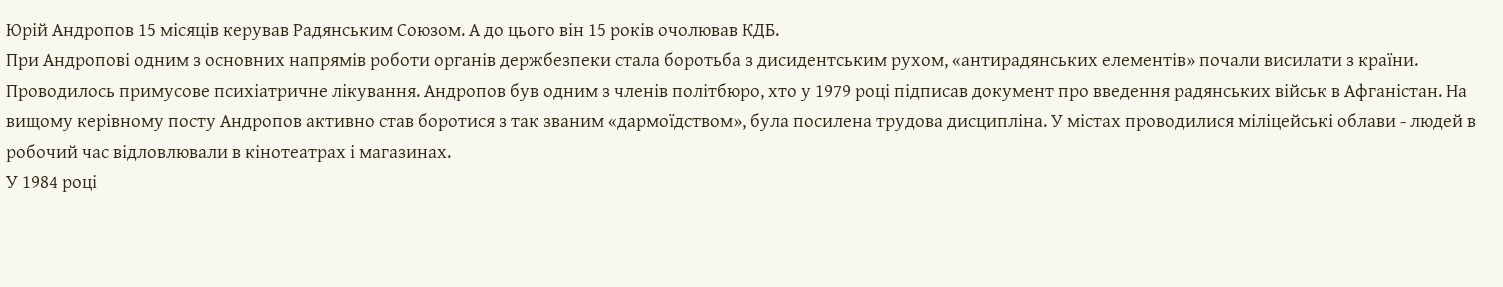Юрій Андропов 15 місяців керував Радянським Союзом. А до цього він 15 років очолював КДБ.
При Андропові одним з основних напрямів роботи органів держбезпеки стала боротьба з дисидентським рухом, «антирадянських елементів» почали висилати з країни. Проводилось примусове психіатричне лікування. Андропов був одним з членів політбюро, хто у 1979 році підписав документ про введення радянських військ в Афганістан. На вищому керівному посту Андропов активно став боротися з так званим «дармоїдством», була посилена трудова дисципліна. У містах проводилися міліцейські облави - людей в робочий час відловлювали в кінотеатрах і магазинах.
У 1984 році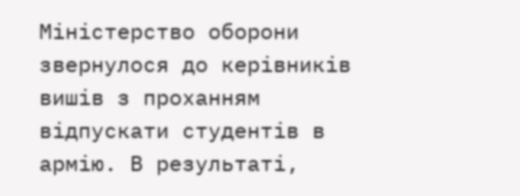Міністерство оборони звернулося до керівників вишів з проханням відпускати студентів в армію. В результаті,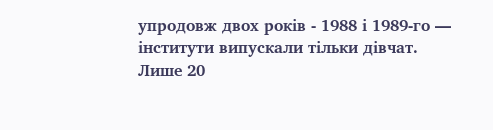упродовж двох років - 1988 і 1989-го — інститути випускали тільки дівчат. Лише 20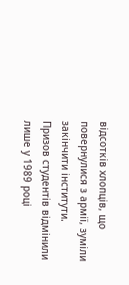відсотків хлопців, що повернулися з армії, зуміли закінчити інститути.
Призов студентів відмінили лише у 1989 році